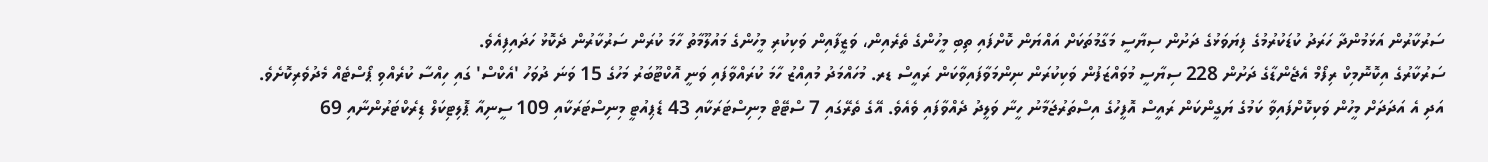ސަރުކާރުން އަޅަމުންދާ ހަރަދު ކުޑަކުރުމުގެ ފިޔަވަޅުގެ ދަށުން ސިޔާސީ މަގާމުތަކަށް އައްޔަން ކޮށްފައި ތިބި މީހުންގެ ތެރެއިން، ވަޒީފާއިން ވަކިކުރި މީހުންގެ މައުލޫމާތު ހާމަ ކުރަން ސަރުކާރުން ދެކޮޅު ހަދައިފިއެވެ.
ސަރުކާރުގެ އިކޮނޮމިކް ރިފޯމް އެޖެންޑާގެ ދަށުން 228 ސިޔާސީ މުވައްޒަފުން ވަކިކުރަން ނިންމަވާފައިވާކަން ރައީސް ޑރ. މުހައްމަދު މުއިއްޒު ހާމަ ކުރައްވާފައި ވަނީ އޮކްޓޫބަރު މަހުގެ 15 ވަނަ ދުވަހު 'އެކްސް' ގައި ހިއްސާ ކުރެއްވި ޕޯސްޓެއް މެދުވެރިކޮށެވެ.
އަދި އެ އަދަދަށް މީހުން ވަކިކޮށްފައިވާ ކަމުގެ ޔަގީންކަން ރައީސް އޮފީހުގެ އިސްތަރުޖަމާނު ހީނާ ވަލީދު ދެއްވާފައި ވެއެވެ. އޭގެ ތެރޭގައި 7 ސްޓޭޓް މިނިސްޓަރަކާއި 43 ޑެޕިއުޓީ މިނިސްޓަރަކާއި 109 ސީނިއާ ޕޮލިޓިކަލް ޑިރެކްޓަރުންނާއި 69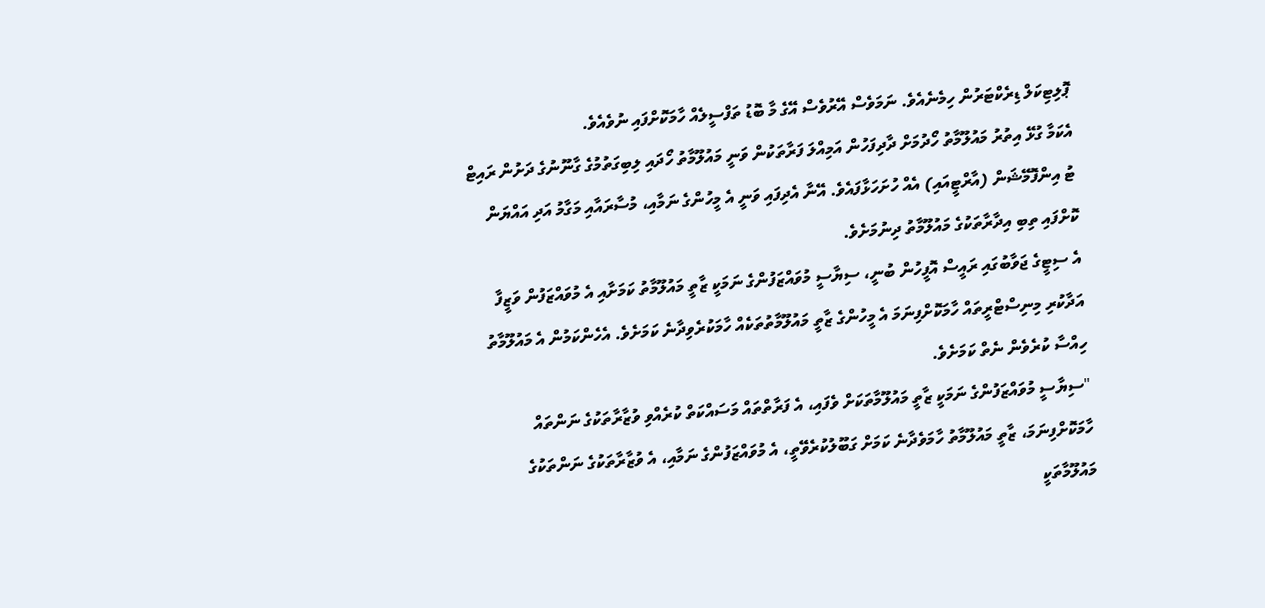ޕޮލިޓިކަލް ޑިރެކްޓަރުން ހިމެނެއެވެ. ނަމަވެސް އޭރުވެސް އޭގެ މާ ބޮޑު ތަފްސީލެއް ހާމަކޮށްފައި ނުވެއެވެ.
އެކަމާ ގުޅޭ އިތުރު މައުލޫމާތު ހޯދުމަށް ދާދިފަހުން އަމިއްލަ ފަރާތަކުން ވަނީ މައުލޫމާތު ހޯދައި ލިބިގަތުމުގެ ގާނޫނުގެ ދަށުން ރައިޓް ޓު އިންފޮމޭޝަން (އާރްޓީއައި) އެއް ހުށަހަޅާފައެވެ. އޭނާ އެދިފައި ވަނީ އެ މީހުންގެ ނަމާއި، މުސާރައާއި މަގާމު އަދި އައްޔަން ކޮށްފައި ތިބި އިދާރާތަކުގެ މައުލޫމާތު ދިނުމަށެވެ.
އެ ސިޓީގެ ޖަވާބުގައި ރައީސް އޮފީހުން ބުނީ، ސިޔާސީ މުވައްޒަފުންގެ ނަމަކީ ޒާތީ މައުލޫމާތު ކަމަށާއި އެ މުވައްޒަފުން ވަޒީފާ އަދާކުރި މިނިސްޓްރީތައް ހާމަކޮށްފިނަމަ އެ މީހުންގެ ޒާތީ މައުލޫމާތުތަކެއް ހާމަކުރެވިދާނެ ކަމަށެވެ. އެހެންކަމުން އެ މައުލޫމާތު ހިއްސާ ކުރެވެން ނެތް ކަމަށެވެ.
"ސިޔާސީ މުވައްޒަފުންގެ ނަމަކީ ޒާތީ މައުލޫމާތަކަށް ވެފައި، އެ ފަރާތްތައް މަސައްކަތް ކުރެއްވި ވުޒާރާތަކުގެ ނަންތައް ހާމަކޮށްފިނަމަ، ޒާތީ މައުލޫމާތު ހާމަވެދާނެ ކަމަށް ގަބޫލުކުރެވޭތީ، އެ މުވައްޒަފުންގެ ނަމާއި، އެ ވުޒާރާތަކުގެ ނަންތަކުގެ މައުލޫމާތަކީ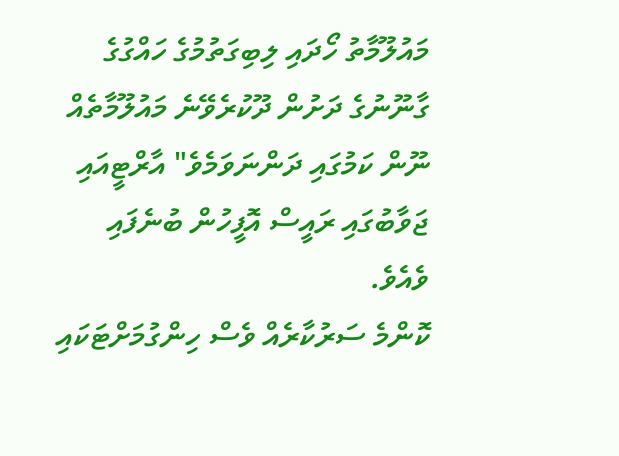މައުލޫމާތު ހޯދައި ލިބިގަތުމުގެ ހައްގުގެ ގާނޫނުގެ ދަށުން ދޫކުރެވޭނެ މައުލޫމާތެއް ނޫން ކަމުގައި ދަންނަވަމެވެ" އާރްޓީއައި ޖަވާބުގައި ރައީސް އޮފީހުން ބުނެފައި ވެއެވެ.
ކޮންމެ ސަރުކާރެއް ވެސް ހިންގުމަށްޓަކައި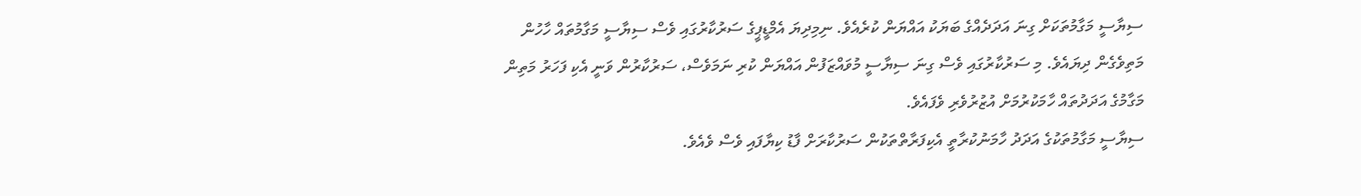ސިޔާސީ މަގާމުތަކަށް ގިނަ އަދަދެއްގެ ބަޔަކު އައްޔަން ކުރެއެވެ. ނިމިދިޔަ އެމްޑީޕީގެ ސަރުކާރުގައި ވެސް ސިޔާސީ މަގާމުތައް ހާހުން މަތިވެގެން ދިޔައެވެ. މި ސަރުކާރުގައި ވެސް ގިނަ ސިޔާސީ މުވައްޒަފުން އައްޔަން ކުރި ނަމަވެސް، ސަރުކާރުން ވަނީ އެކި ފަހަރު މަތިން މަގާމުގެ އަދަދުތައް ހާމަކުރުމަށް އުޒުރުވެރި ވެފައެވެ.
ސިޔާސީ މަގާމުތަކުގެ އަދަދު ހާމަނުކުރާތީ އެކިފަރާތްތަކުން ސަރުކާރަށް ފާޑު ކިޔާފައި ވެސް ވެއެވެ.